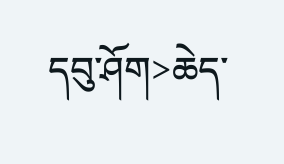དབུ་ཤོག>ཆེད་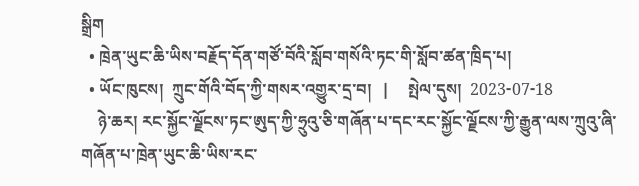སྒྲིག
  • ཁྲེན་ཡུང་ཆི་ཡིས་བརྗོད་དོན་གཙོ་བོའི་སློབ་གསོའི་ཏང་གི་སློབ་ཚན་ཁྲིད་པ།
  • ཡོང་ཁུངས།  ཀྲུང་གོའི་བོད་ཀྱི་གསར་འགྱུར་དྲ་བ།   |     སྤེལ་དུས།  2023-07-18
    ཉེ་ཆར། རང་སྐྱོང་ལྗོངས་ཏང་ཨུད་ཀྱི་ཧྲུའུ་ཅི་གཞོན་པ་དང་རང་སྐྱོང་ལྗོངས་ཀྱི་རྒྱུན་ལས་ཀྲུའུ་ཞི་གཞོན་པ་ཁྲེན་ཡུང་ཆི་ཡིས་རང་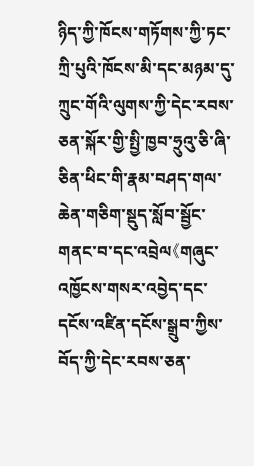ཉིད་ཀྱི་ཁོངས་གཏོགས་ཀྱི་ཏང་ཀྲི་པུའི་ཁོངས་མི་དང་མཉམ་དུ་ཀྲུང་གོའི་ལུགས་ཀྱི་དེང་རབས་ཅན་སྐོར་གྱི་སྤྱི་ཁྱབ་ཧྲུའུ་ཅི་ཞི་ཅིན་ཕིང་གི་རྣམ་བཤད་གལ་ཆེན་གཅིག་སྡུད་སློབ་སྦྱོང་གནང་བ་དང་འབྲེལ《གཞུང་འཁྱོངས་གསར་འབྱེད་དང་དངོས་འཛིན་དངོས་སྒྲུབ་ཀྱིས་བོད་ཀྱི་དེང་རབས་ཅན་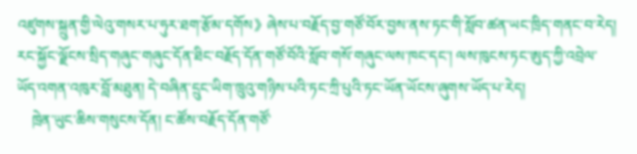འཛུགས་སྐྲུན་གྱི་ལེའུ་གསར་པ་ཧུར་ཐག་རྩོམ་དགོས》ཞེས་པ་བརྗོད་བྱ་གཙོ་བོར་བྱས་ནས་ཏང་གི་སློབ་ཚན་ཡང་ཁྲིད་གནང་བ་རེད། རང་སྐྱོང་ལྗོངས་སྲིད་གཞུང་གཞུང་དོན་ཐིང་བརྗོད་དོན་གཙོ་བོའི་སློབ་གསོ་གཞུང་ལས་ཁང་དང་། ལས་ཁུངས་ཏང་ཨུད་ཀྱི་འབྲེལ་ཡོད་འགན་འཁུར་བློ་མཐུན། དེ་བཞིན་དྲུང་ཡིག་ཁྲུའུ་གཉིས་པའི་ཏང་ཀྲི་པུའི་ཏང་ཡོན་ཡོངས་ཞུགས་ཡོད་པ་རེད།
    ཁྲེན་ཡུང་ཆིས་གསུངས་དོན། ང་ཚོས་བརྗོད་དོན་གཙོ་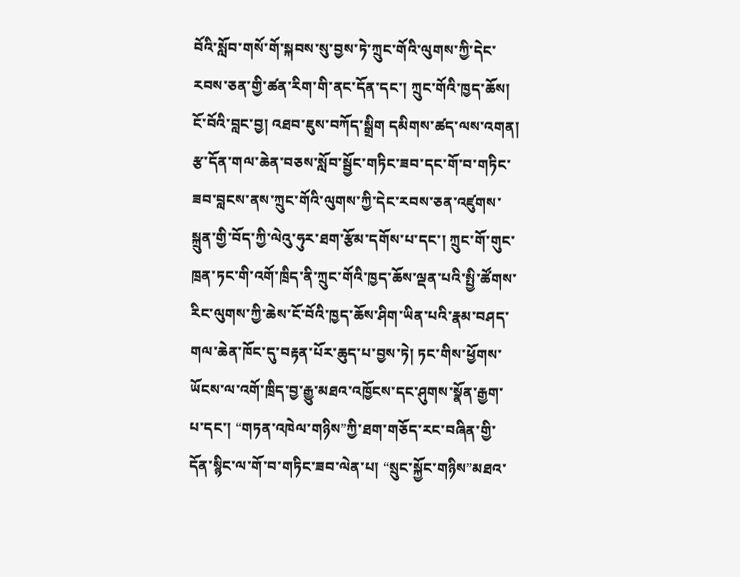བོའི་སློབ་གསོ་གོ་སྐབས་སུ་བྱས་ཏེ་ཀྲུང་གོའི་ལུགས་ཀྱི་དེང་རབས་ཅན་གྱི་ཚན་རིག་གི་ནང་དོན་དང་། ཀྲུང་གོའི་ཁྱད་ཆོས། ངོ་བོའི་བླང་བྱ། འཐབ་ཇུས་བཀོད་སྒྲིག དམིགས་ཚད་ལས་འགན། རྩ་དོན་གལ་ཆེན་བཅས་སློབ་སྦྱོང་གཏིང་ཟབ་དང་གོ་བ་གཏིང་ཟབ་བླངས་ནས་ཀྲུང་གོའི་ལུགས་ཀྱི་དེང་རབས་ཅན་འཛུགས་སྐྲུན་གྱི་བོད་ཀྱི་ལེའུ་ཧུར་ཐག་རྩོམ་དགོས་པ་དང་། ཀྲུང་གོ་གུང་ཁྲན་ཏང་གི་འགོ་ཁྲིད་ནི་ཀྲུང་གོའི་ཁྱད་ཆོས་ལྡན་པའི་སྤྱི་ཚོགས་རིང་ལུགས་ཀྱི་ཆེས་ངོ་བོའི་ཁྱད་ཆོས་ཤིག་ཡིན་པའི་རྣམ་བཤད་གལ་ཆེན་ཁོང་དུ་བརྟན་པོར་ཆུད་པ་བྱས་ཏེ། ཏང་གིས་ཕྱོགས་ཡོངས་ལ་འགོ་ཁྲིད་བྱ་རྒྱུ་མཐའ་འཁྱོངས་དང་ཤུགས་སྣོན་རྒྱག་པ་དང་། “གཏན་འཁེལ་གཉིས”ཀྱི་ཐག་གཅོད་རང་བཞིན་གྱི་དོན་སྙིང་ལ་གོ་བ་གཏིང་ཟབ་ལེན་པ། “སྲུང་སྐྱོང་གཉིས”མཐའ་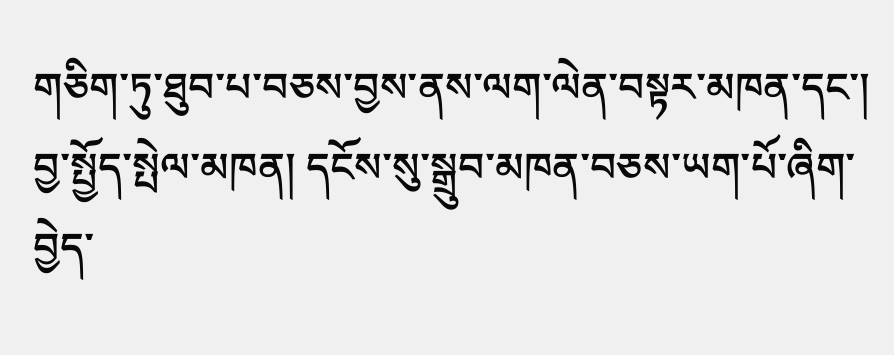གཅིག་ཏུ་ཐུབ་པ་བཅས་བྱས་ནས་ལག་ལེན་བསྟར་མཁན་དང་། བྱ་སྤྱོད་སྤེལ་མཁན། དངོས་སུ་སྒྲུབ་མཁན་བཅས་ཡག་པོ་ཞིག་བྱེད་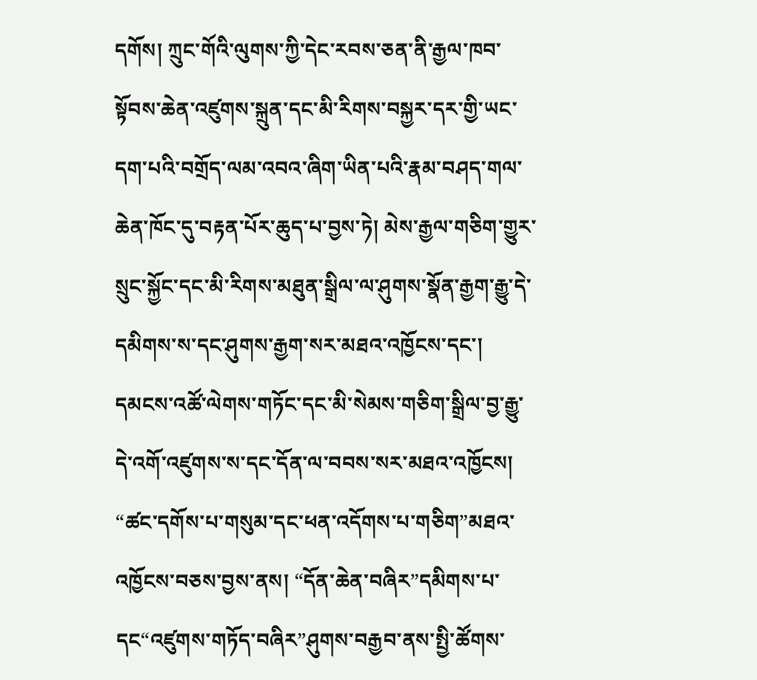དགོས། ཀྲུང་གོའི་ལུགས་ཀྱི་དེང་རབས་ཅན་ནི་རྒྱལ་ཁབ་སྟོབས་ཆེན་འཛུགས་སྐྲུན་དང་མི་རིགས་བསྐྱར་དར་གྱི་ཡང་དག་པའི་བགྲོད་ལམ་འབའ་ཞིག་ཡིན་པའི་རྣམ་བཤད་གལ་ཆེན་ཁོང་དུ་བརྟན་པོར་ཆུད་པ་བྱས་ཏེ། མེས་རྒྱལ་གཅིག་གྱུར་སྲུང་སྐྱོང་དང་མི་རིགས་མཐུན་སྒྲིལ་ལ་ཤུགས་སྣོན་རྒྱག་རྒྱུ་དེ་དམིགས་ས་དང་ཤུགས་རྒྱག་སར་མཐའ་འཁྱོངས་དང་། དམངས་འཚོ་ལེགས་གཏོང་དང་མི་སེམས་གཅིག་སྒྲིལ་བྱ་རྒྱུ་དེ་འགོ་འཛུགས་ས་དང་དོན་ལ་བབས་སར་མཐའ་འཁྱོངས། “ཚང་དགོས་པ་གསུམ་དང་ཕན་འདོགས་པ་གཅིག”མཐའ་འཁྱོངས་བཅས་བྱས་ནས། “དོན་ཆེན་བཞིར”དམིགས་པ་དང“འཛུགས་གཏོད་བཞིར”ཤུགས་བརྒྱབ་ནས་སྤྱི་ཚོགས་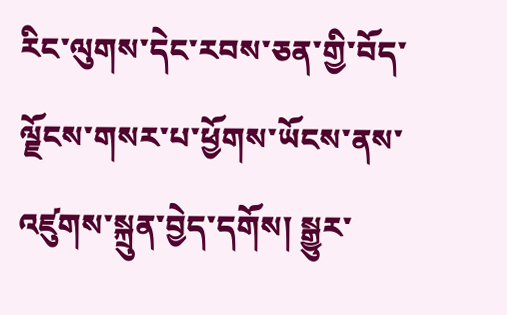རིང་ལུགས་དེང་རབས་ཅན་གྱི་བོད་ལྗོངས་གསར་པ་ཕྱོགས་ཡོངས་ནས་འཛུགས་སྐྲུན་བྱེད་དགོས། སྒྱུར་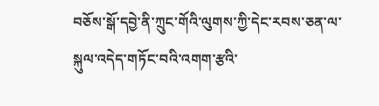བཅོས་སྒོ་དབྱེ་ནི་ཀྲུང་གོའི་ལུགས་ཀྱི་དེང་རབས་ཅན་ལ་སྐུལ་འདེད་གཏོང་བའི་འགག་རྩའི་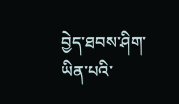བྱེད་ཐབས་ཤིག་ཡིན་པའི་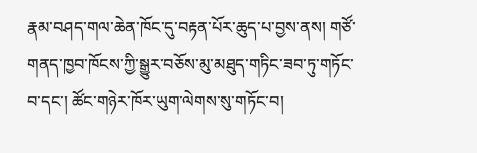རྣམ་བཤད་གལ་ཆེན་ཁོང་དུ་བརྟན་པོར་ཆུད་པ་བྱས་ནས། གཙོ་གནད་ཁྱབ་ཁོངས་ཀྱི་སྒྱུར་བཅོས་མུ་མཐུད་གཏིང་ཟབ་ཏུ་གཏོང་བ་དང་། ཚོང་གཉེར་ཁོར་ཡུག་ལེགས་སུ་གཏོང་བ།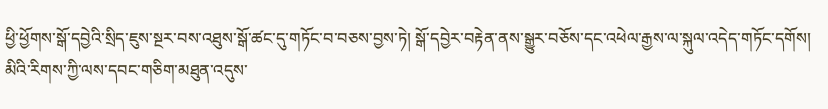ཕྱི་ཕྱོགས་སྒོ་དབྱེའི་སྲིད་ཇུས་སྔར་བས་འཐུས་སྒོ་ཚང་དུ་གཏོང་བ་བཅས་བྱས་ཏེ། སྒོ་དབྱེར་བརྟེན་ནས་སྒྱུར་བཅོས་དང་འཕེལ་རྒྱས་ལ་སྐུལ་འདེད་གཏོང་དགོས། མིའི་རིགས་ཀྱི་ལས་དབང་གཅིག་མཐུན་འདུས་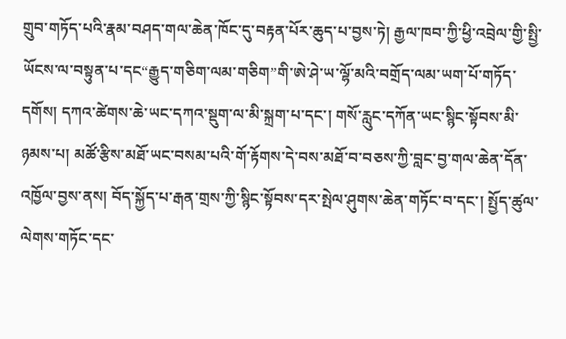གྲུབ་གཏོད་པའི་རྣམ་བཤད་གལ་ཆེན་ཁོང་དུ་བརྟན་པོར་ཆུད་པ་བྱས་ཏེ། རྒྱལ་ཁབ་ཀྱི་ཕྱི་འབྲེལ་གྱི་སྤྱི་ཡོངས་ལ་བསྟུན་པ་དང“རྒྱུད་གཅིག་ལམ་གཅིག”གི་ཨེ་ཤེ་ཡ་ལྷོ་མའི་བགྲོད་ལམ་ཡག་པོ་གཏོད་དགོས། དཀའ་ཚེགས་ཆེ་ཡང་དཀའ་སྡུག་ལ་མི་སྐྲག་པ་དང་། གསོ་རླུང་དཀོན་ཡང་སྙིང་སྟོབས་མི་ཉམས་པ། མཚོ་རྩིས་མཐོ་ཡང་བསམ་པའི་གོ་རྟོགས་དེ་བས་མཐོ་བ་བཅས་ཀྱི་བླང་བྱ་གལ་ཆེན་དོན་འཁྱོལ་བྱས་ནས། བོད་སྐྱོད་པ་རྒན་གྲས་ཀྱི་སྙིང་སྟོབས་དར་སྤེལ་ཤུགས་ཆེན་གཏོང་བ་དང་། སྤྱོད་ཚུལ་ལེགས་གཏོང་དང་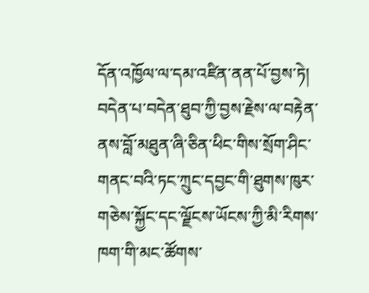དོན་འཁྱོལ་ལ་དམ་འཛིན་ནན་པོ་བྱས་ཏེ། བདེན་པ་བདེན་ཐུབ་ཀྱི་བྱས་རྗེས་ལ་བརྟེན་ནས་བློ་མཐུན་ཞི་ཅིན་ཕིང་གིས་སྲོག་ཤིང་གནང་བའི་ཏང་ཀྲུང་དབྱང་གི་ཐུགས་ཁུར་གཅེས་སྐྱོང་དང་ལྗོངས་ཡོངས་ཀྱི་མི་རིགས་ཁག་གི་མང་ཚོགས་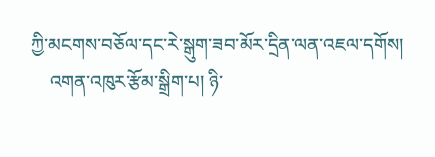ཀྱི་མངགས་བཅོལ་དང་རེ་སྒུག་ཟབ་མོར་དྲིན་ལན་འཇལ་དགོས།
    འགན་འཁུར་རྩོམ་སྒྲིག་པ། ཉི་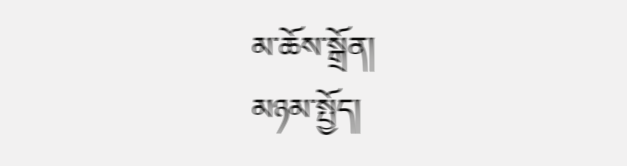མ་ཆོས་སྒྲོན།
མཉམ་སྤྱོད།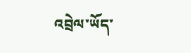འབྲེལ་ཡོད་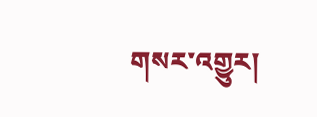གསར་འགྱུར།